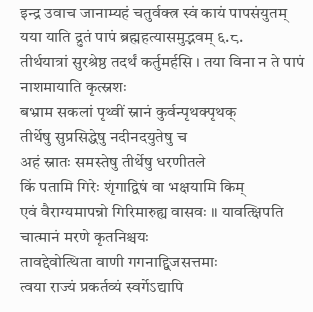इन्द्र उवाच जानाम्यहं चतुर्वक्त्र स्वं कायं पापसंयुतम्
यया याति द्रुतं पापं ब्रह्महत्यासमुद्भवम् ६.८.
तीर्थयात्रां सुरश्रेष्ठ तदर्थं कर्तुमर्हसि । तया विना न ते पापं नाशमायाति कृत्स्नशः
बभ्राम सकलां पृथ्वीं स्नानं कुर्वन्पृथक्पृथक्
तीर्थेषु सुप्रसिद्धेषु नदीनदयुतेषु च
अहं स्नातः समस्तेषु तीर्थेषु धरणीतले
किं पतामि गिरेः शृंगाद्विषं वा भक्षयामि किम्
एवं वैराग्यमापन्नो गिरिमारुह्य वासवः ॥ यावत्क्षिपति चात्मानं मरणे कृतनिश्चयः
तावद्देवोत्थिता वाणी गगनाद्द्विजसत्तमाः
त्वया राज्यं प्रकर्तव्यं स्वर्गेऽद्यापि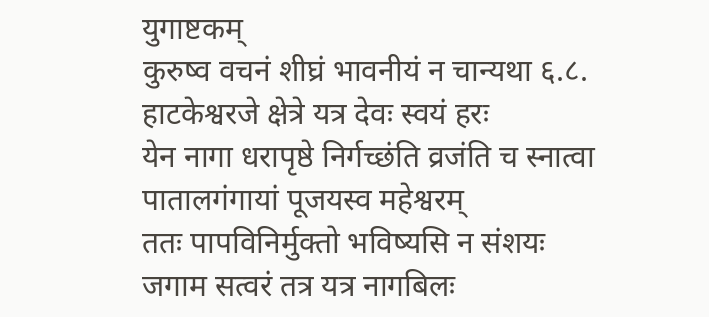युगाष्टकम्
कुरुष्व वचनं शीघ्रं भावनीयं न चान्यथा ६.८.
हाटकेश्वरजे क्षेत्रे यत्र देवः स्वयं हरः
येन नागा धरापृष्ठे निर्गच्छंति व्रजंति च स्नात्वा पातालगंगायां पूजयस्व महेश्वरम्
ततः पापविनिर्मुक्तो भविष्यसि न संशयः
जगाम सत्वरं तत्र यत्र नागबिलः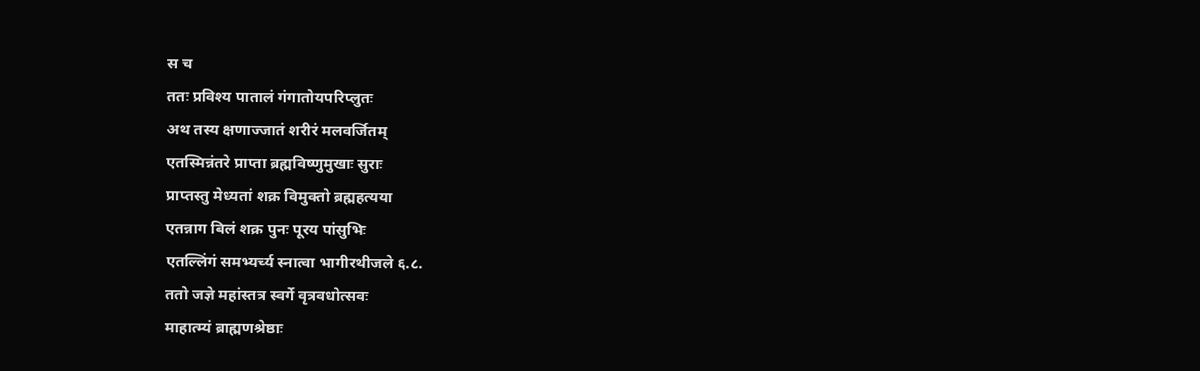स च
ततः प्रविश्य पातालं गंगातोयपरिप्लुतः
अथ तस्य क्षणाज्जातं शरीरं मलवर्जितम्
एतस्मिन्नंतरे प्राप्ता ब्रह्मविष्णुमुखाः सुराः
प्राप्तस्तु मेध्यतां शक्र विमुक्तो ब्रह्महत्यया
एतन्नाग बिलं शक्र पुनः पूरय पांसुभिः
एतल्लिंगं समभ्यर्च्य स्नात्वा भागीरथीजले ६.८.
ततो जज्ञे महांस्तत्र स्वर्गे वृत्रवधोत्सवः
माहात्म्यं ब्राह्मणश्रेष्ठाः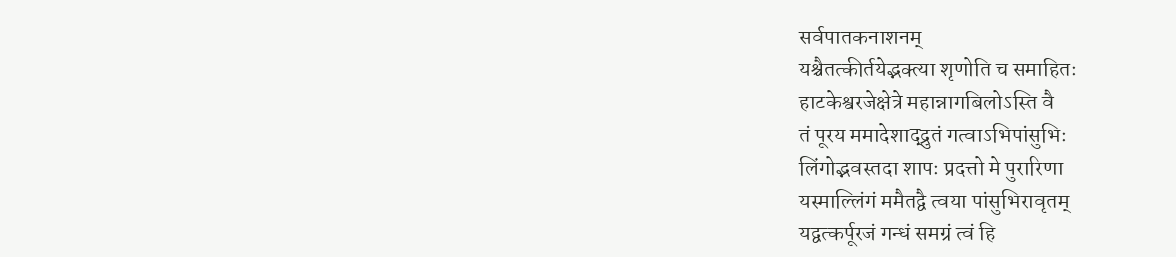सर्वपातकनाशनम्
यश्चैतत्कीर्तयेद्भक्त्या शृणोति च समाहितः
हाटकेश्वरजेक्षेत्रे महान्नागबिलोऽस्ति वै
तं पूरय ममादेशाद्द्रुतं गत्वाऽभिपांसुभिः
लिंगोद्भवस्तदा शापः प्रदत्तो मे पुरारिणा
यस्माल्लिंगं ममैतद्वै त्वया पांसुभिरावृतम्
यद्वत्कर्पूरजं गन्धं समग्रं त्वं हि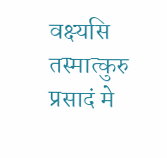वक्ष्यसि
तस्मात्कुरु प्रसादं मे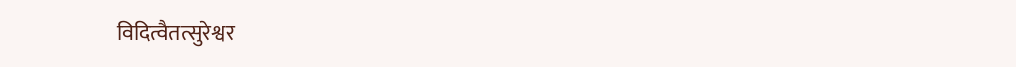विदित्वैतत्सुरेश्वर